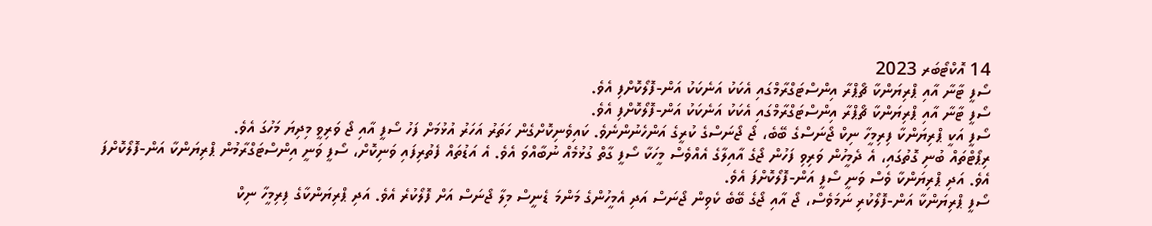14 އޮކްޓޯބަރ 2023
ސޯފީ ޓާނާ އާއި ޕްރިޔަންކާ ޗޯޕްރާ އިންސްޓަގްރާމްގައި އެކަކު އަނެކަކު އަން-ފޮލޯކޮށްފި އެވެ.
ސޯފީ ޓާނާ އާއި ޕްރިޔަންކާ ޗޯޕްރާ އިންސްޓަގްރާމްގައި އެކަކު އަނެކަކު އަން-ފޮލޯކޮށްފި އެވެ.
ސޯފީ އަކީ ޕްރިޔަންކާ ފިރިމީހާ ނިކް ޖޯނަސްގެ ބޭބެ، ޖޯ ޖޯނަސްގެ ކުރީގެ އަންހެނުންނެވެ. ކައިވެނިކޮށްގެން ހަތަރު އަހަރު އުޅުމަށް ފަހު ސޯފީ އާއި ޖޯ ވަރިވީ މިދިޔަ މަހުގަ އެވެ.
ރިޕޯޓްތައް ބުނި ގޮތުގައި، އެ ދެމީހުން ވަރިވި ފަހުން ޖޯގެ އާއިލާގެ އެއްވެސް މީހަކާ ސޯފީ ގާތް ގުޅުމެއް ނުބާއްވަ އެވެ. އެ އަޑުތައް ފެތުރިފައި ވަނިކޮށް، ސޯފީ ވަނީ އިންސްޓަގްރާމުން ޕްރިޔަންކާ އަން-ފޮލޯކޮށްފަ އެވެ. އަދި ޕްރިޔަންކާ ވެސް ވަނީ ސޯފީ އަން-ފޮލޯކޮށްފަ އެވެ.
ސޯފީ ޕްރިޔަންކާ އަން-ފޮލޯކުރި ނަމަވެސް، ޖޯ އާއި ޖޯގެ ބޭބެ ކެވިން ޖޯނަސް އަދި އެމީހުންގެ މަންމަ ޑެނީސް މިލާ ޖޯނަސް އަށް ފޮލޯކުރެ އެވެ. އަދި ޕްރިޔަންކާގެ ފިރިމީހާ ނިކް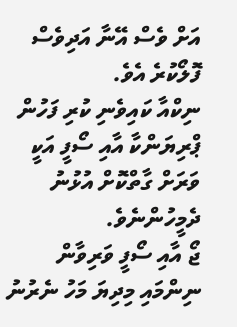އަށް ވެސް އޭނާ އަދިވެސް ފޮލޯކުރެ އެވެ.
ނިކްއާ ކައިވެނި ކުރި ފަހުން ޕްރިޔަންކާ އާއި ސޯފީ އަކީ ވަރަށް ގާތްކޮށް އުޅުނު ދެމީހުންނެވެ.
ޖޯ އާއި ސޯފީ ވަރިވާން ނިންމައި މިދިޔަ މަހު ނެރުނު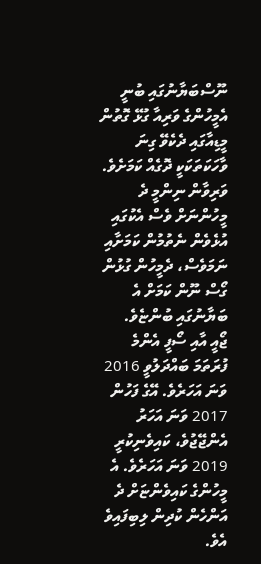ނޫސްބަޔާނުގައި ބުނީ އެމީހުންގެ ވަރިއާ ގުޅޭ ގޮތުން މީޑިއާގައި ދެކެވޭ ގިނަ ވާހަކަތަކަކީ ދޮގެއް ކަމަށެވެ. ވަރިވާން ނިންމީ ދެ މީހުންނަށް ވެސް އެކުގައި އުޅެވެން ނެތުމުން ކަމަށާއި ނަމަވެސް، ދެމީހުން ގުޅުން ގޯސް ނޫން ކަމަށް އެ ބަޔާނުގައި ބުންޏެވެ.
ޖޯއީ އާއި ސޯފީ އެންމެ ފުރަތަމަ ބައްދަލުވީ 2016 ވަނަ އަހަރެވެ. އޭގެ ފަހުން 2017 ވަނަ އަހަރު އެންޖޭޖުވެ، ކައިވެނިކުރީ 2019 ވަނަ އަހަރެވެ. އެ މީހުންގެ ކައިވެންޏަށް ދެ އަންހެން ކުދިން ލިބިފައިވެ އެވެ.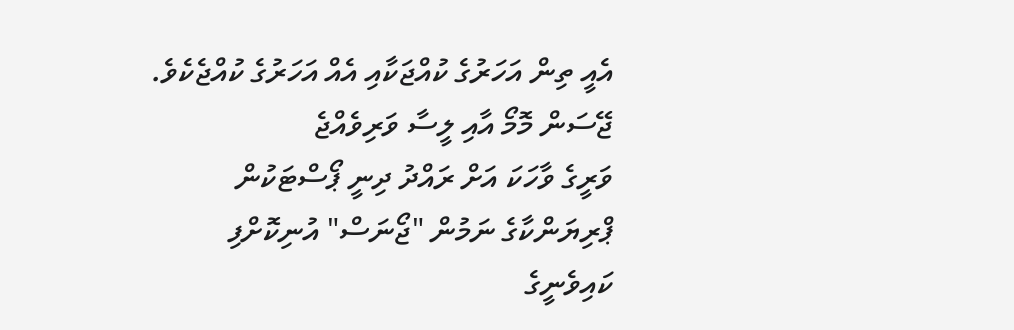އެއީ ތިން އަހަރުގެ ކުއްޖަކާއި އެއް އަހަރުގެ ކުއްޖެކެވެ.
ޖޭސަން މޮމޯ އާއި ލީސާ ވަރިވެއްޖެ
ވަރީގެ ވާހަކަ އަށް ރައްދު ދިނީ ޕޯސްޓަކުން
ޕްރިޔަންކާގެ ނަމުން "ޖޯނަސް" އުނިކޮށްފި
ކައިވެނީގެ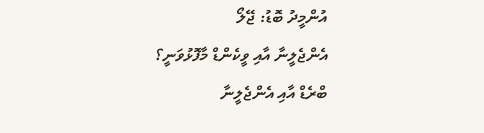އުންމީދު ބޮޑު: ޖޭލޯ
އެންޖެލީނާ އާއި ވީކެންޑް މާފޮޅުވަނީ؟
ބްރެޑް އާއި އެންޖެލީނާ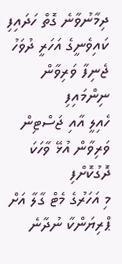ދިމާނުވާނެ ގޮތް ހަދައިފި
ކައިވެނީގެ އަހަރީ ދުވަހު ޖެނިފާ ވަރިވާން ނިންމައިފި
ހެއިލީ އާއި ޖަސްޓިން ވަރިވާން އުޅޭ ވާހަކަ ދޮގުކޮށްފި
މި އަހަރުގެ މެޓް ގާލާ އަށް ޕްރިޔަންކާ ނުދާނެ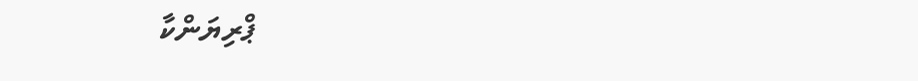ޕްރިޔަންކާ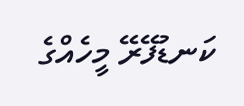ކަނޑުފޭރޭ މީހެއްގެ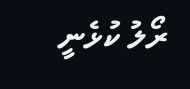ރޯލު ކުޅެނީ